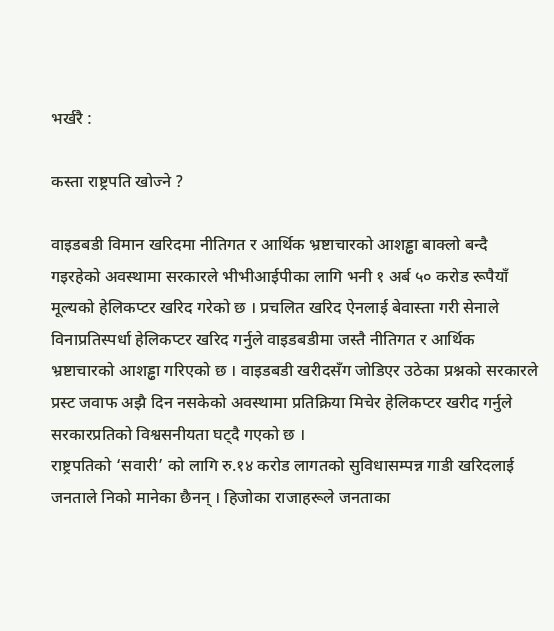भर्खरै :

कस्ता राष्ट्रपति खोज्ने ?

वाइडबडी विमान खरिदमा नीतिगत र आर्थिक भ्रष्टाचारको आशड्ढा बाक्लो बन्दै गइरहेको अवस्थामा सरकारले भीभीआईपीका लागि भनी १ अर्ब ५० करोड रूपैयाँ मूल्यको हेलिकप्टर खरिद गरेको छ । प्रचलित खरिद ऐनलाई बेवास्ता गरी सेनाले विनाप्रतिस्पर्धा हेलिकप्टर खरिद गर्नुले वाइडबडीमा जस्तै नीतिगत र आर्थिक भ्रष्टाचारको आशड्ढा गरिएको छ । वाइडबडी खरीदसँग जोडिएर उठेका प्रश्नको सरकारले प्रस्ट जवाफ अझै दिन नसकेको अवस्थामा प्रतिक्रिया मिचेर हेलिकप्टर खरीद गर्नुले सरकारप्रतिको विश्वसनीयता घट्दै गएको छ ।
राष्ट्रपतिको ‘सवारी’ को लागि रु.१४ करोड लागतको सुविधासम्पन्न गाडी खरिदलाई जनताले निको मानेका छैनन् । हिजोका राजाहरूले जनताका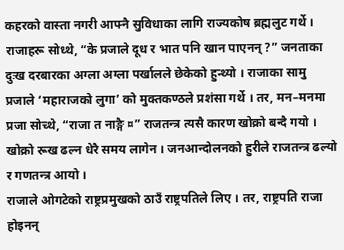कहरको वास्ता नगरी आफ्नै सुविधाका लागि राज्यकोष ब्रह्मलुट गर्थे । राजाहरू सोध्थे, “के प्रजाले दूध र भात पनि खान पाएनन् ?” जनताका दुःख दरबारका अग्ला अग्ला पर्खालले छेकेको हुन्थ्यो । राजाका सामु प्रजाले ‘महाराजको लुगा’ को मुक्तकण्ठले प्रशंसा गर्थे । तर, मन–मनमा प्रजा सोच्थे, “राजा त नाङ्गै ¤” राजतन्त्र त्यसै कारण खोक्रो बन्दै गयो । खोक्रो रूख ढल्न धेरै समय लागेन । जनआन्दोलनको हुरीले राजतन्त्र ढल्यो र गणतन्त्र आयो ।
राजाले ओगटेको राष्ट्रप्रमुखको ठाउँ राष्ट्रपतिले लिए । तर, राष्ट्रपति राजा होइनन्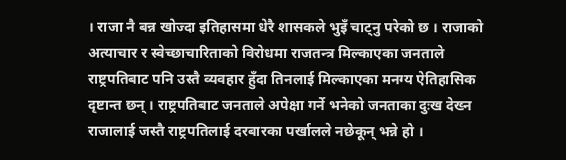। राजा नै बन्न खोज्दा इतिहासमा धेरै शासकले भुइँ चाट्नु परेको छ । राजाको अत्याचार र स्वेच्छाचारिताको विरोधमा राजतन्त्र मिल्काएका जनताले राष्ट्रपतिबाट पनि उस्तै व्यवहार हुँदा तिनलाई मिल्काएका मनग्य ऐतिहासिक दृष्टान्त छन् । राष्ट्रपतिबाट जनताले अपेक्षा गर्ने भनेको जनताका दुःख देख्न राजालाई जस्तै राष्ट्रपतिलाई दरबारका पर्खालले नछेकून् भन्ने हो ।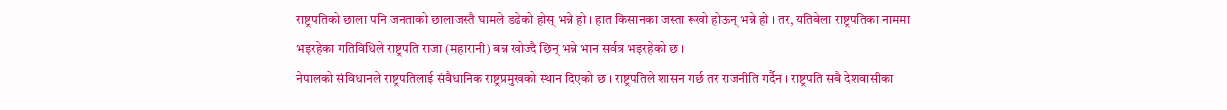राष्ट्रपतिको छाला पनि जनताको छालाजस्तै घामले डढेको होस् भन्ने हो । हात किसानका जस्ता रूखो होऊन् भन्ने हो । तर, यतिबेला राष्ट्रपतिका नाममा भइरहेका गतिविधिले राष्ट्रपति राजा (महारानी) बन्न खोज्दै छिन् भन्ने भान सर्वत्र भइरहेको छ ।
नेपालको संविधानले राष्ट्रपतिलाई संवैधानिक राष्ट्रप्रमुखको स्थान दिएको छ । राष्ट्रपतिले शासन गर्छ तर राजनीति गर्दैन । राष्ट्रपति सबै देशवासीका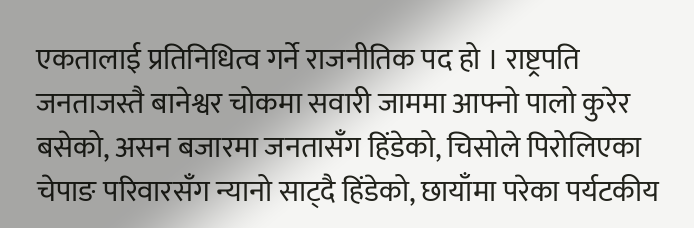एकतालाई प्रतिनिधित्व गर्ने राजनीतिक पद हो । राष्ट्रपति जनताजस्तै बानेश्वर चोकमा सवारी जाममा आफ्नो पालो कुरेर बसेको, असन बजारमा जनतासँग हिंडेको, चिसोले पिरोलिएका चेपाङ परिवारसँग न्यानो साट्दै हिंडेको, छायाँमा परेका पर्यटकीय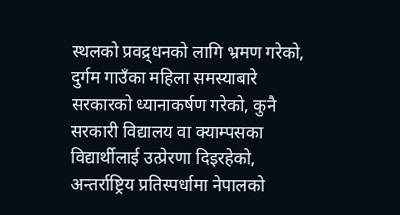स्थलको प्रवद्र्धनको लागि भ्रमण गरेको, दुर्गम गाउँका महिला समस्याबारे सरकारको ध्यानाकर्षण गरेको, कुनै सरकारी विद्यालय वा क्याम्पसका विद्यार्थीलाई उत्प्रेरणा दिइरहेको, अन्तर्राष्ट्रिय प्रतिस्पर्धामा नेपालको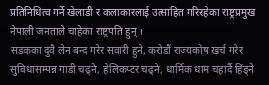प्रतिनिधित्व गर्ने खेलाडी र कलाकारलाई उत्साहित गरिरहेका राष्ट्रप्रमुख नेपाली जनताले चाहेका राष्ट्रपति हुन् ।
सडकका दुवै लेन बन्द गरेर सवारी हुने, करोडौं राज्यकोष खर्च गरेर सुविधासम्पन्न गाडी चढ्ने, हेलिकप्टर चढ्ने, धार्मिक धाम चहार्दै हिंड्ने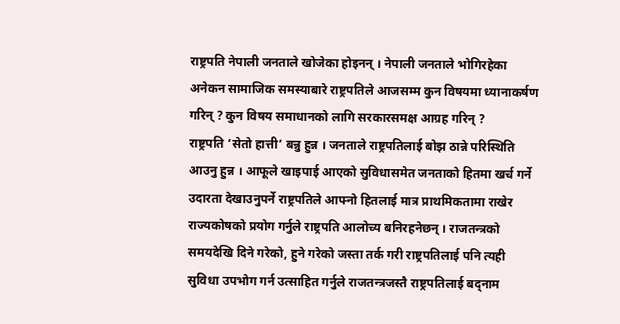राष्ट्रपति नेपाली जनताले खोजेका होइनन् । नेपाली जनताले भोगिरहेका अनेकन सामाजिक समस्याबारे राष्ट्रपतिले आजसम्म कुन विषयमा ध्यानाकर्षण गरिन् ? कुन विषय समाधानको लागि सरकारसमक्ष आग्रह गरिन् ?
राष्ट्रपति ‘सेतो हात्ती’ बन्नु हुन्न । जनताले राष्ट्रपतिलाई बोझ ठान्ने परिस्थिति आउनु हुन्न । आफूले खाइपाई आएको सुविधासमेत जनताको हितमा खर्च गर्ने उदारता देखाउनुपर्ने राष्ट्रपतिले आफ्नो हितलाई मात्र प्राथमिकतामा राखेर राज्यकोषको प्रयोग गर्नुले राष्ट्रपति आलोच्य बनिरहनेछन् । राजतन्त्रको समयदेखि दिने गरेको, हुने गरेको जस्ता तर्क गरी राष्ट्रपतिलाई पनि त्यही सुविधा उपभोग गर्न उत्साहित गर्नुले राजतन्त्रजस्तै राष्ट्रपतिलाई बद्नाम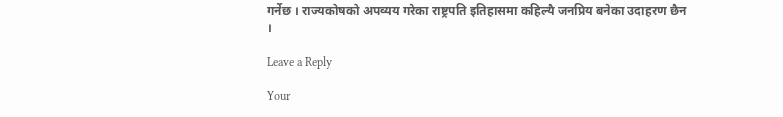गर्नेछ । राज्यकोषको अपव्यय गरेका राष्ट्रपति इतिहासमा कहिल्यै जनप्रिय बनेका उदाहरण छैन ।

Leave a Reply

Your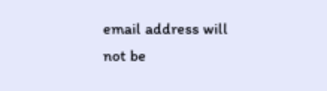email address will not be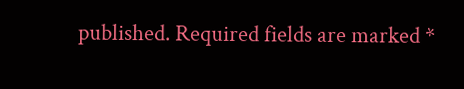published. Required fields are marked *